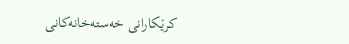کرێکارانی خەستەخانەکانی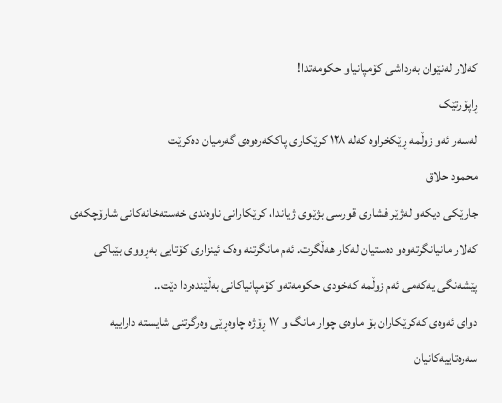کەلار لەنێوان بەرداشی کۆمپانیاو حکومەتدا!
ڕاپۆرتێک
لەسەر ئەو زوڵمە ڕێکخراوە کەلە ١٢٨ کرێکاری پاککەرەوەی گەرمیان دەکرێت
محمود حلاق
جارێکی دیکەو لەژێر فشاری قورسی بژێوی ژیاندا، کرێکارانی ناوەندی خەستەخانەکانی شارۆچکەی کەلار مانیانگرتەوەو دەستیان لەکار هەڵگرت. ئەم مانگرتنە وەک ئینزاری کۆتایی بەڕووی بێباکی پێشەنگی یەکەمی ئەم زوڵمە کەخودی حکومەتەو کۆمپانیاکانی بەڵێندەردا دێت..
دوای ئەوەی کەکرێکاران بۆ ماوەی چوار مانگ و ١٧ ڕۆژە چاوەڕێی وەرگرتنی شایستە داراییە سەرەتاییەکانیان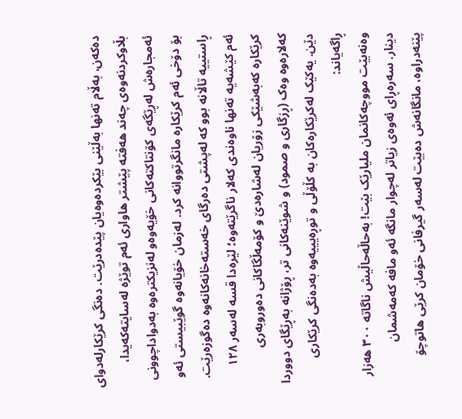دەکەن، بەڵام تەنها بەڵێنی بێکردەوەیان پێدەدرێت. دەنگی کرێکارلەدوای بڵاوکردنەوەی چەند هەفتە پێشتر هاواری ئەم توێژە لەسایتەکەیدا، ئەمجارەش لەڕێگەی کۆنتاکتەکانی خۆیەوەو لەنزیکترەوە بەدواداچوونی بۆ دۆخی ئەم کرێکارە مانگرتووانە کرد. لەزمان خۆیانەوە گوێبیستی ئەو ڕاستییە تاڵانە بوو کە لەپشتی دەرگای خەستەخانەکانەوە دەگوزەرێت.
ئەم کێشەیە تەنها ناوەندی کەلار ناگرێتەوە؛ لێرەدا قسە لەسەر ١٢٨ کرێکارە کەبەشێکی زۆریان لەشارەدێ و کۆمەڵگاکانی دەوروبەری کەلارەوە وەک (ڕزگاری و صمود) و شوێنەکانی تر، ڕۆژانە بەڕێگای دووردا دێن. یەکێک لەکرێکارەکان بە کڵۆڵی و توڕەیییەوە بەدەنگی کرێکاری ڕاگەیاند:
وەنەبێت مووچەکانمان ملیارێک بێت! بەحاڵەحاڵیش ناگاتە ٣٠٠ هەزار دینار. سەرەڕای ئەوەی زیاتر لەچوار مانگە ئەو مافە کەمەشمان پێنەدراوە، مانگانەش دەبێت لەسەر گیرفانی خۆمان کرێی هاتوچۆ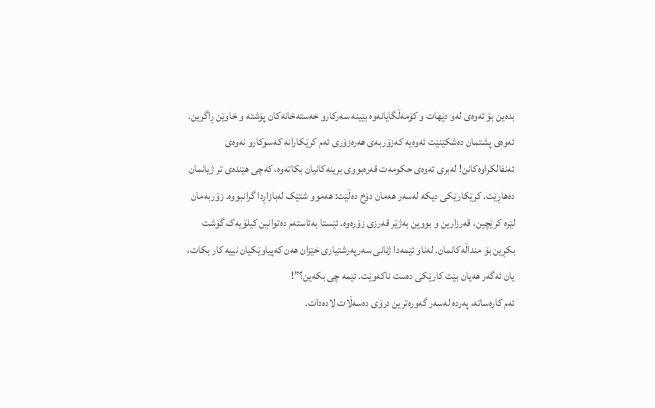بدەین بۆ ئەوەی لەو دێهات و کۆمەڵگایانەوە بێینە سەرکارو خەستەخانەکان پۆشتە و خاوێن ڕاگرین. ئەوەی پشتمان دەشکێنێت ئەوەیە کەزۆربەی هەرەزۆری ئەم کرێکارانە کەسوکارو نەوەی ئەنفالکراوەکانن! لەبری ئەوەی حکومەت قەرەبووی برینەکانیان بکاتەوە، کەچی هێندەی تر ژیانمان دەهاڕێت. کرێکارێکی دیکە لەسەر هەمان دۆخ دەڵێت: هەموو شتێک لەبازاڕدا گرانبووە. زۆربەمان لێرە کرێچین، قەرزارین و بووین بەژێر قەرزی زۆرەوە. ئێستا بەئاستەم دەتوانین کیلۆیەک گۆشت بکڕین بۆ منداڵەکانمان. لەناو ئێمەدا ژنانی سەرپەرشتیاری خێزان هەن کەپیاوێکیان نییە کار بکات، یان ئەگەر هەیان بێت کارێکی دەست ناکەوێت. ئێمە چی بکەین؟”!
ئەم کارەساتە، پەردە لەسەر گەورەترین درۆی دەسەڵات لادەدات.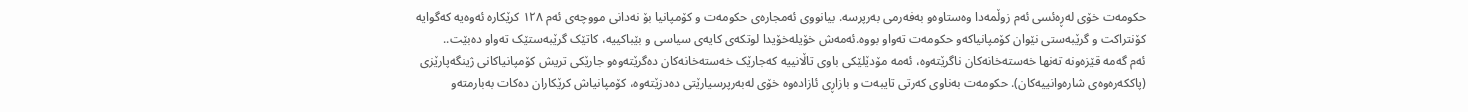حکومەت خۆی لەڕەئسی ئەم زوڵمەدا وەستاوەو بەفەرمی بەرپرسە. بیانووی ئەمجارەی حکومەت و کۆمپانیا بۆ نەدانی مووچەی ئەم ١٢٨ کرێکارە ئەوەیە کەگوایە کۆنتراکت و گرێبەستی نێوان کۆمپانیاکەو حکومەت تەواو بووە.ئەمەش خۆیلەخۆیدا لوتکەی کایەی سیاسی و بێباکییە، کاتێک گرێبەستێک تەواو دەبێت..
ئەم گەمە قێزەونە تەنها خەستەخانەکان ناگرێتەوە، ئەمە مۆدێلێکی باوی تاڵانییە کەجارێک خەستەخانەکان دەگرێتەوەو جارێکی تریش کۆمپانیاکانی ژینگەپارێزی (پاککەرەوەی شارەوانییەکان). حکومەت بەناوی کەرتی تایبەت و بازاڕی ئازادەوە خۆی لەبەرپرسیارێتی دەدزێتەوە، کۆمپانیاش کرێکاران دەکات بەبارمتەو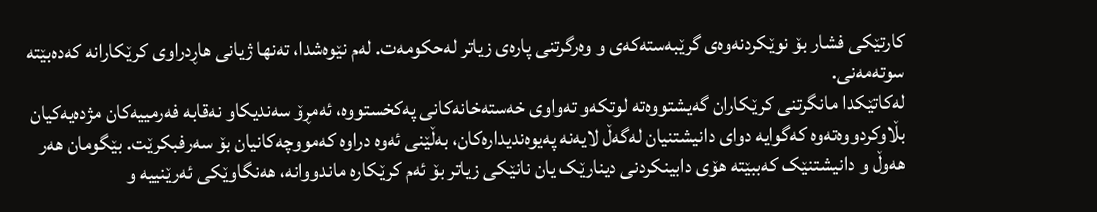کارتێکی فشار بۆ نوێکردنەوەی گرێبەستەکەی و وەرگرتنی پارەی زیاتر لەحکومەت. لەم نێوەشدا، تەنها ژیانی هاڕدراوی کرێکارانە کەدەبێتە سوتەمەنی.
لەکاتێکدا مانگرتنی کرێکاران گەیشتووەتە لوتکەو تەواوی خەستەخانەکانی پەکخستووە، ئەمڕۆ سەندیکاو نەقابە فەرمییەکان مژدەیەکیان بڵاوکردووەتەوە کەگوایە دوای دانیشتنیان لەگەڵ لایەنە پەیوەندیدارەکان، بەڵێنی ئەوە دراوە کەمووچەکانیان بۆ سەرفبکرێت. بێگومان هەر هەوڵ و دانیشتنێک کەببێتە هۆی دابینکردنی دینارێک یان نانێکی زیاتر بۆ ئەم کرێکارە ماندووانە، هەنگاوێکی ئەرێنییە و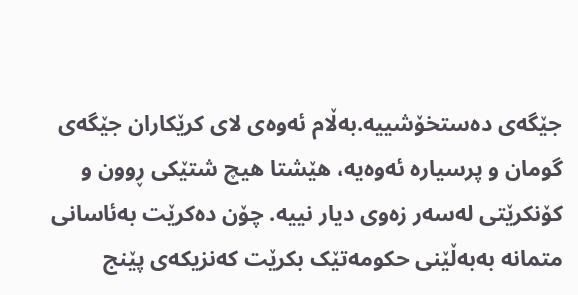جێگەی دەستخۆشییە.بەڵام ئەوەی لای کرێکاران جێگەی گومان و پرسیارە ئەوەیە، هێشتا هیچ شتێکی ڕوون و کۆنکرێتی لەسەر زەوی دیار نییە. چۆن دەکرێت بەئاسانی متمانە بەبەڵێنی حکومەتێک بکرێت کەنزیکەی پێنج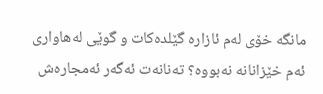مانگە خۆی لەم ئازارە گێلدەکات و گوێی لەهاواری ئەم خێزانانە نەبووە؟ تەنانەت ئەگەر ئەمجارەش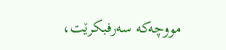مووچەکە سەرفبکرێت،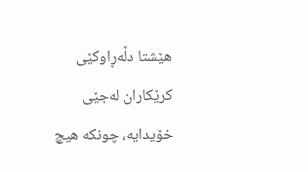هێشتا دڵەڕاوکێی کرێکاران لەجێی خۆیدایە، چونکە هیچ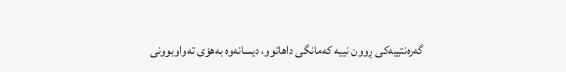گەرەنتییەکی ڕوون نییە کەمانگی داهاتوو، دیسانەوە بەهۆی تەواوبوونی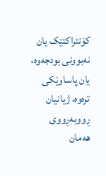کۆنتراکتێک یان نەبوونی بودجەوە، یان پاساوێکی ترەوە، ژیانیان ڕووبەڕووی هەمان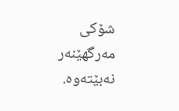شۆکی مەرگهێنەر نەبێتەوە.